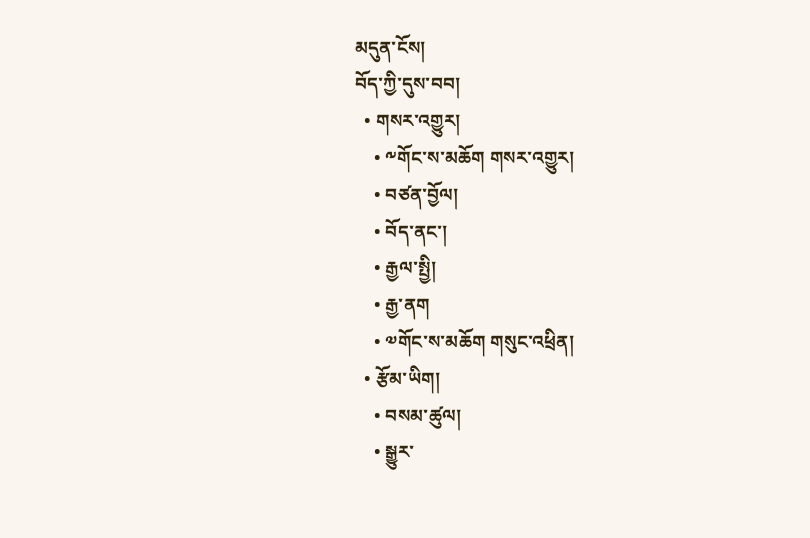མདུན་ངོས།
བོད་ཀྱི་དུས་བབ།
  • གསར་འགྱུར།
    • ༸གོང་ས་མཆོག གསར་འགྱུར།
    • བཙན་བྱོལ།
    • བོད་ནང་།
    • རྒྱལ་སྤྱི།
    • རྒྱ་ནག
    • ༧གོང་ས་མཆོག གསུང་འཕྲིན།
  • རྩོམ་ཡིག།
    • བསམ་ཚུལ།
    • སྒྱུར་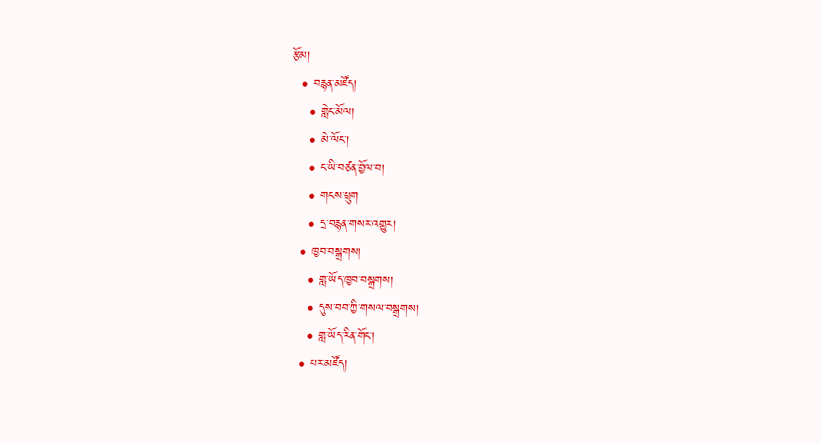རྩོམ།
  • བརྙན་མཛོད།
    • གླེང་མོལ།
    • མེ་ལོང་།
    • ང་ཡི་བཙན་བྱོལ་བ།
    • གངས་ཕྲུག
    • དྲ་བརྙན་གསར་འགྱུར།
  • ཁྱབ་བསྒྲགས།
    • གླ་ཡོད་ཁྱབ་བསྒྲགས།
    • དུས་བབ་ཀྱི་གསལ་བསྒྲགས།
    • གླ་ཡོད་རིན་གོང་།
  • པར་མཛོད།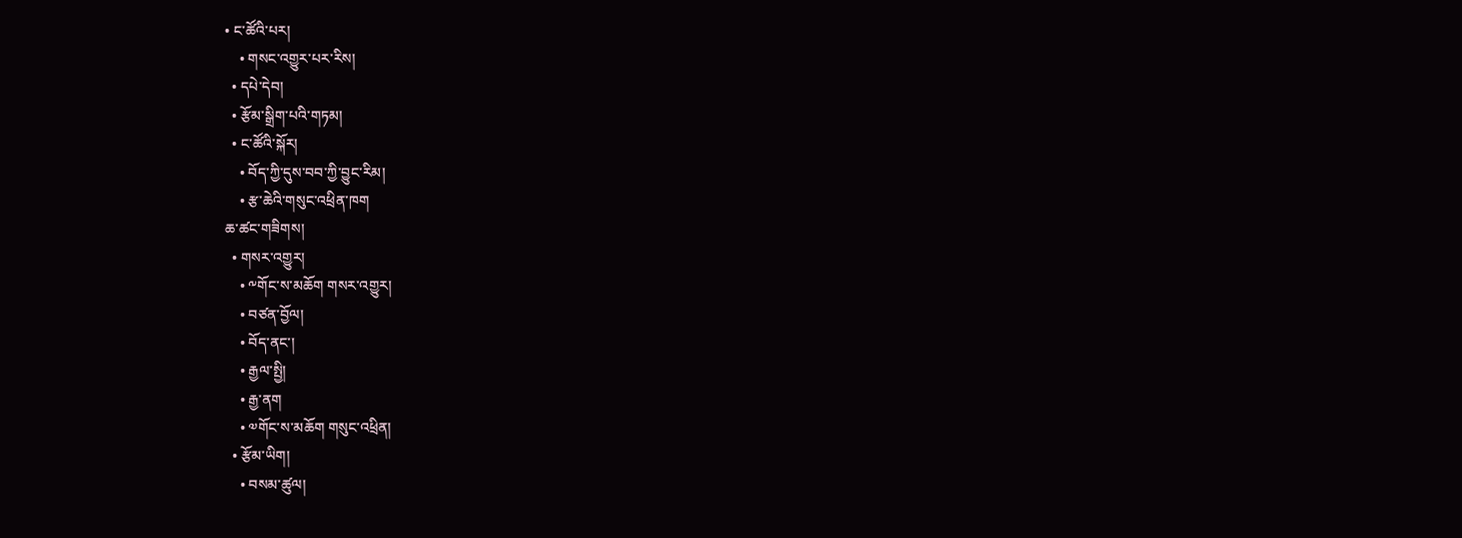• ང་ཚོའི་པར།
    • གསང་འགྱུར་པར་རིས།
  • དཔེ་དེབ།
  • རྩོམ་སྒྲིག་པའི་གཏམ།
  • ང་ཚོའི་སྐོར།
    • བོད་ཀྱི་དུས་བབ་ཀྱི་བྱུང་རིམ།
    • རྩ་ཆེའི་གསུང་འཕྲིན་ཁག
ཆ་ཚང་གཟིགས།
  • གསར་འགྱུར།
    • ༸གོང་ས་མཆོག གསར་འགྱུར།
    • བཙན་བྱོལ།
    • བོད་ནང་།
    • རྒྱལ་སྤྱི།
    • རྒྱ་ནག
    • ༧གོང་ས་མཆོག གསུང་འཕྲིན།
  • རྩོམ་ཡིག།
    • བསམ་ཚུལ།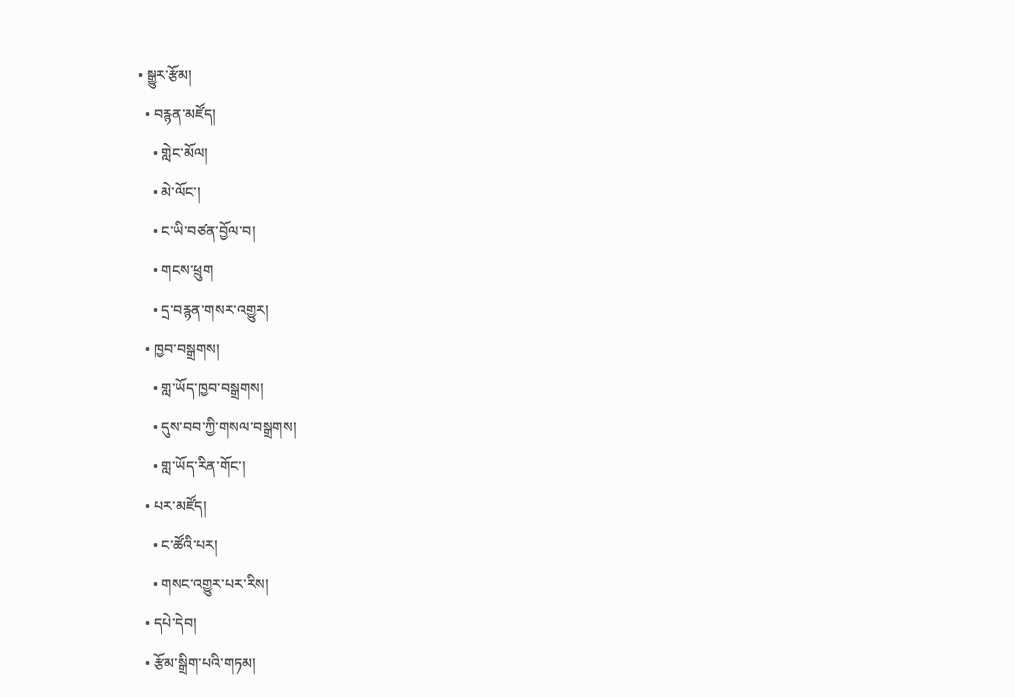• སྒྱུར་རྩོམ།
  • བརྙན་མཛོད།
    • གླེང་མོལ།
    • མེ་ལོང་།
    • ང་ཡི་བཙན་བྱོལ་བ།
    • གངས་ཕྲུག
    • དྲ་བརྙན་གསར་འགྱུར།
  • ཁྱབ་བསྒྲགས།
    • གླ་ཡོད་ཁྱབ་བསྒྲགས།
    • དུས་བབ་ཀྱི་གསལ་བསྒྲགས།
    • གླ་ཡོད་རིན་གོང་།
  • པར་མཛོད།
    • ང་ཚོའི་པར།
    • གསང་འགྱུར་པར་རིས།
  • དཔེ་དེབ།
  • རྩོམ་སྒྲིག་པའི་གཏམ།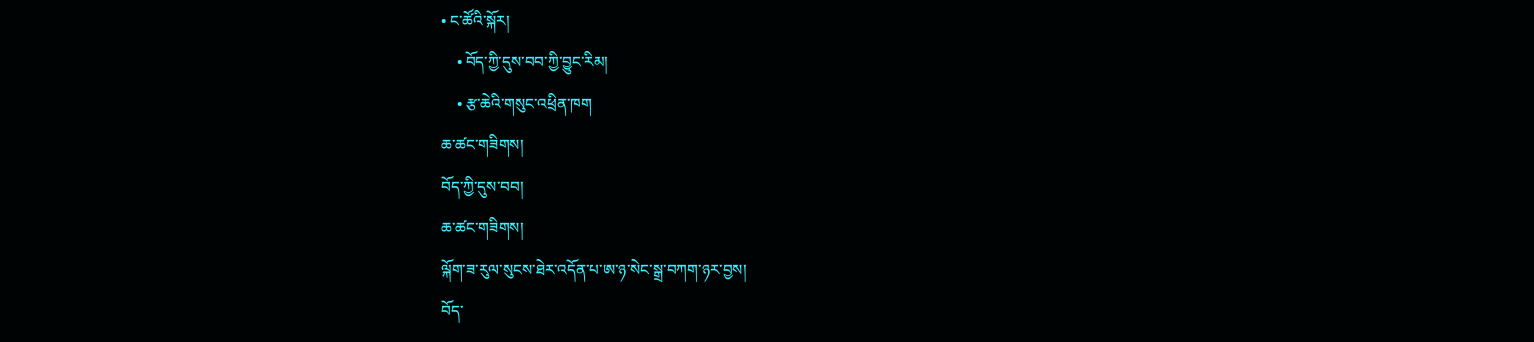• ང་ཚོའི་སྐོར།
    • བོད་ཀྱི་དུས་བབ་ཀྱི་བྱུང་རིམ།
    • རྩ་ཆེའི་གསུང་འཕྲིན་ཁག
ཆ་ཚང་གཟིགས།
བོད་ཀྱི་དུས་བབ།
ཆ་ཚང་གཟིགས།
ལྐོག་ཟ་རུལ་སུངས་ཐེར་འདོན་པ་ཨ་ཉ་སེང་སྒྲ་བཀག་ཉར་བྱས།
བོད་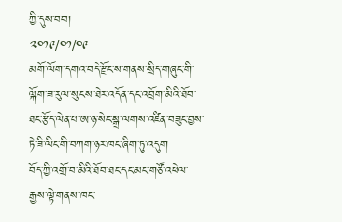ཀྱི་དུས་བབ།
༢༠༡༩/༠༡/༠༩
མགོ་ལོག་དགའ་བདེ་རྫོང་ས་གནས་སྲིད་གཞུང་གི་ལྐོག་ཟ་རུལ་སུངས་ཐེར་འདོན་དང་འབྲོག་མིའི་ཐོབ་ཐང་རྩོད་ལེན་པ་ཨ་ཉ་སེང་སྒྲ་ལགས་འཛིན་བཟུང་བྱས་ཏེ་ཟི་ལིང་གི་བཀག་ཉར་ཁང་ཞིག་ཏུ་འདུག
བོད་ཀྱི་འགྲོ་བ་མིའི་ཐོབ་ཐང་དང་མང་གཙོ་འཕེལ་རྒྱས་ལྟེ་གནས་ཁང་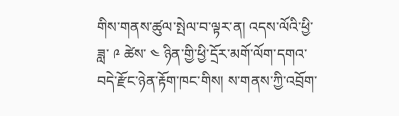གིས་གནས་ཚུལ་སྤེལ་བ་ལྟར་ན། འདས་ལོའི་ཕྱི་ཟླ་ ༩ ཚེས་ ༤ ཉིན་གྱི་ཕྱི་དྲོར་མགོ་ལོག་དགའ་བདེ་རྫོང་ཉེན་རྟོག་ཁང་གིས། ས་གནས་ཀྱི་འབྲོག་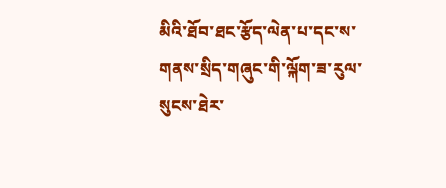མིའི་ཐོབ་ཐང་རྩོད་ལེན་པ་དང་ས་གནས་སྲིད་གཞུང་གི་ལྐོག་ཟ་རུལ་སུངས་ཐེར་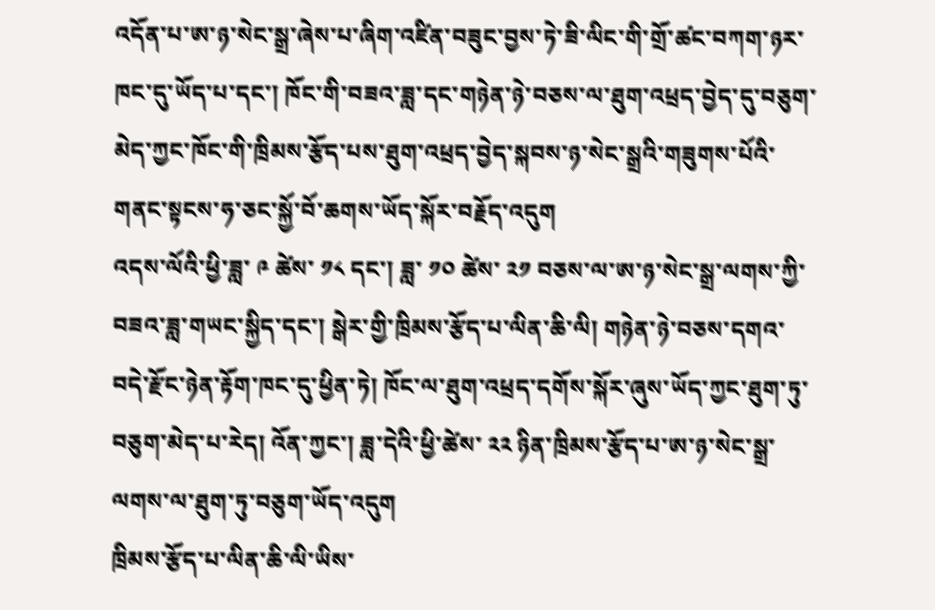འདོན་པ་ཨ་ཉ་སེང་སྒྲ་ཞེས་པ་ཞིག་འཛིན་བཟུང་བྱས་ཏེ་ཟི་ལིང་གི་གྲོ་ཚང་བཀག་ཉར་ཁང་དུ་ཡོད་པ་དང་། ཁོང་གི་བཟའ་ཟླ་དང་གཉེན་ཉེ་བཅས་ལ་ཐུག་འཕྲད་བྱེད་དུ་བཅུག་མེད་ཀྱང་ཁོང་གི་ཁྲིམས་རྩོད་པས་ཐུག་འཕྲད་བྱེད་སྐབས་ཉ་སེང་སྒྲའི་གཟུགས་པོའི་གནང་སྟངས་ཧ་ཅང་སྐྱོ་བོ་ཆགས་ཡོད་སྐོར་བརྗོད་འདུག
འདས་ལོའི་ཕྱི་ཟླ་ ༩ ཚེས་ ༡༨ དང་། ཟླ་ ༡༠ ཚེས་ ༢༡ བཅས་ལ་ཨ་ཉ་སེང་སྒྲ་ལགས་ཀྱི་བཟའ་ཟླ་གཡང་སྐྱིད་དང་། སྒེར་གྱི་ཁྲིམས་རྩོད་པ་ལིན་ཆི་ལི། གཉེན་ཉེ་བཅས་དགའ་བདེ་རྫོང་ཉེན་རྟོག་ཁང་དུ་ཕྱིན་ཏེ། ཁོང་ལ་ཐུག་འཕྲད་དགོས་སྐོར་ཞུས་ཡོད་ཀྱང་ཐུག་ཏུ་བཅུག་མེད་པ་རེད། འོན་ཀྱང་། ཟླ་དེའི་ཕྱི་ཚེས་ ༢༢ ཉིན་ཁྲིམས་རྩོད་པ་ཨ་ཉ་སེང་སྒྲ་ལགས་ལ་ཐུག་ཏུ་བཅུག་ཡོད་འདུག
ཁྲིམས་རྩོད་པ་ལིན་ཆི་ལི་ཡིས་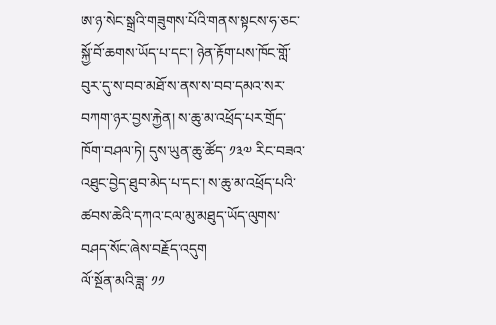ཨ་ཉ་སེང་སྒྲའི་གཟུགས་པོའི་གནས་སྟངས་ཧ་ཅང་སྐྱོ་བོ་ཆགས་ཡོད་པ་དང་། ཉེན་རྟོག་པས་ཁོང་གློ་བུར་དུ་ས་བབ་མཐོ་ས་ནས་ས་བབ་དམའ་སར་བཀག་ཉར་བྱས་རྐྱེན། ས་ཆུ་མ་འཕྲོད་པར་གྲོད་ཁོག་བཤལ་ཏེ། དུས་ཡུན་ཆུ་ཚོད་ ༡༣༧ རིང་བཟའ་འཐུང་བྱེད་ཐུབ་མེད་པ་དང་། ས་ཆུ་མ་འཕྲོད་པའི་ཚབས་ཆེའི་དཀའ་ངལ་མུ་མཐུད་ཡོད་ལུགས་བཤད་སོང་ཞེས་བརྗོད་འདུག
ལོ་སྔོན་མའི་ཟླ་ ༡༡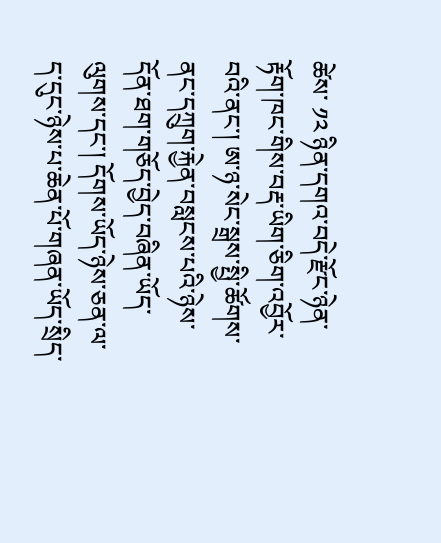ཚེས་ ༡༢ ཉིན་དགའ་བདེ་རྫོང་ཉེན་རྟོག་ཁང་གིས་བརྡ་ཡིག་ཅིག་འབྱོར་བའི་ནང་། ཨ་ཉ་སེང་སྒྲས་སྤྱི་ཚོགས་ནང་དཀྲུག་རྐྱེན་བསླངས་པའི་ཉེས་དོན་ཐག་གཅོད་བྱེད་བཞིན་ཡོད་ལུགས་དང་། དོགས་ཡོད་ཉེས་ཅན་ལ་ད་དུང་ཉེས་པ་ཆེན་པོ་གཞན་ཡོད་སྲིད་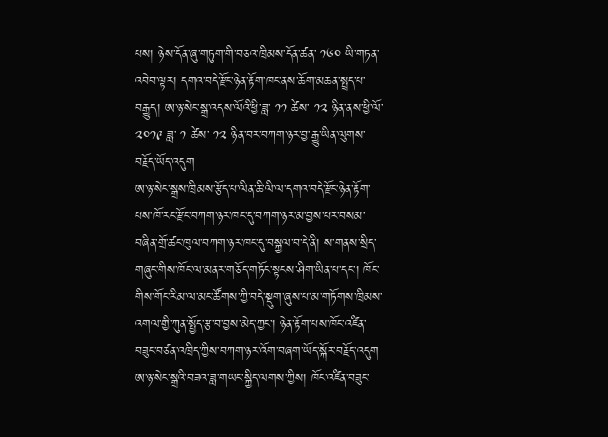པས། ཉེས་དོན་ཞུ་གཏུག་གི་བཅའ་ཁྲིམས་དོན་ཚན་ ༡༦༠ ཡི་གཏན་འབེབ་ལྟར། དགའ་བདེ་རྫོང་ཉེན་རྟོག་ཁང་ནས་ཆོག་མཆན་སྤྲད་པ་བརྒྱུད། ཨ་ཉ་སེང་སྒྲ་འདས་ལོའི་ཕྱི་ཟླ་ ༡༡ ཚེས་ ༡༢ ཉིན་ནས་ཕྱི་ལོ་ ༢༠༡༩ ཟླ་ ༡ ཚེས་ ༡༢ ཉིན་བར་བཀག་ཉར་བྱ་རྒྱུ་ཡིན་ལུགས་བརྗོད་ཡོད་འདུག
ཨ་ཉ་སེང་སྒྲས་ཁྲིམས་རྩོད་པ་ལིན་ཆི་ལི་ལ་དགའ་བདེ་རྫོང་ཉེན་རྟོག་པས་ཁོ་རང་རྫོང་བཀག་ཉར་ཁང་དུ་བཀག་ཉར་མ་བྱས་པར་བསམ་བཞིན་གྲོ་ཚང་ཁུལ་བཀག་ཉར་ཁང་དུ་བསྐྱལ་བ་དེ་ནི། ས་གནས་སྲིད་གཞུང་གིས་ཁོང་ལ་མནར་གཅོད་གཏོང་སྟངས་ཤིག་ཡིན་པ་དང་། ཁོང་གིས་གོང་རིམ་ལ་མང་ཚོགས་ཀྱི་བདེ་སྡུག་ཞུས་པ་མ་གཏོགས་ཁྲིམས་འགལ་གྱི་ཀུན་སྤྱོད་རྩ་བ་བྱས་མེད་ཀྱང་། ཉེན་རྟོག་པས་ཁོང་འཛིན་བཟུང་བཙན་འཁྲིད་ཀྱིས་བཀག་ཉར་འོག་བཞག་ཡོད་སྐོར་བརྗོད་འདུག
ཨ་ཉ་སེང་སྒྲའི་བཟའ་ཟླ་གཡང་སྐྱིད་ལགས་ཀྱིས། ཁོང་འཛིན་བཟུང་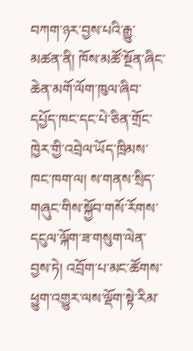བཀག་ཉར་བྱས་པའི་རྒྱུ་མཚན་ནི། ཁོས་མཚོ་སྔོན་ཞིང་ཆེན་མགོ་ལོག་ཁུལ་ཞིབ་དཔྱོད་ཁང་དང་པེ་ཅིན་གྲོང་ཁྱེར་གྱི་འབྲེལ་ཡོད་ཁྲིམས་ཁང་ཁག་ལ། ས་གནས་སྲིད་གཞུང་གིས་སྐྱོབ་གསོ་རོགས་དངུལ་ལྐོག་ཟ་གསུག་ལེན་བྱས་ཏེ། འབྲོག་པ་མང་ཚོགས་ཕྱུག་འགྱུར་ལས་ལྡོག་སྟེ་རིམ་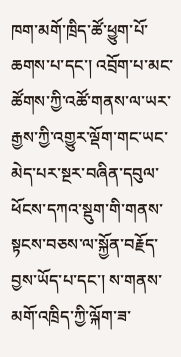ཁག་མགོ་ཁྲིད་ཚོ་ཕྱུག་པོ་ཆགས་པ་དང་། འབྲོག་པ་མང་ཚོགས་ཀྱི་འཚོ་གནས་ལ་ཡར་རྒྱས་ཀྱི་འགྱུར་ལྡོག་གང་ཡང་མེད་པར་སྔར་བཞིན་དབུལ་ཕོངས་དཀའ་སྡུག་གི་གནས་སྟངས་བཅས་ལ་སྐྱོན་བརྗོད་བྱས་ཡོད་པ་དང་། ས་གནས་མགོ་འཁྲིད་ཀྱི་ལྐོག་ཟ་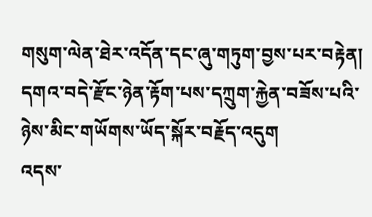གསུག་ལེན་ཐེར་འདོན་དང་ཞུ་གཏུག་བྱས་པར་བརྟེན། དགའ་བདེ་རྫོང་ཉེན་རྟོག་པས་དཀྲུག་རྐྱེན་བཟོས་པའི་ཉེས་མིང་གཡོགས་ཡོད་སྐོར་བརྗོད་འདུག
འདས་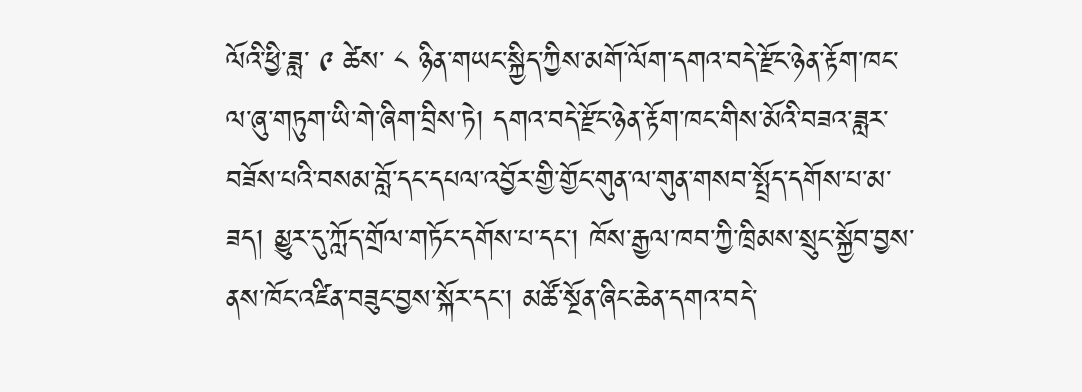ལོའི་ཕྱི་ཟླ་ ༩ ཚེས་ ༨ ཉིན་གཡང་སྐྱིད་ཀྱིས་མགོ་ལོག་དགའ་བདེ་རྫོང་ཉེན་རྟོག་ཁང་ལ་ཞུ་གཏུག་ཡི་གེ་ཞིག་བྲིས་ཏེ། དགའ་བདེ་རྫོང་ཉེན་རྟོག་ཁང་གིས་མོའི་བཟའ་ཟླར་བཟོས་པའི་བསམ་བློ་དང་དཔལ་འབྱོར་གྱི་གྱོང་གུན་ལ་གུན་གསབ་སྤྲོད་དགོས་པ་མ་ཟད། མྱུར་དུ་ཀློད་གྲོལ་གཏོང་དགོས་པ་དང་། ཁོས་རྒྱལ་ཁབ་ཀྱི་ཁྲིམས་སྲུང་སྐྱོབ་བྱས་ནས་ཁོང་འཛིན་བཟུང་བྱས་སྐོར་དང་། མཚོ་སྔོན་ཞིང་ཆེན་དགའ་བདེ་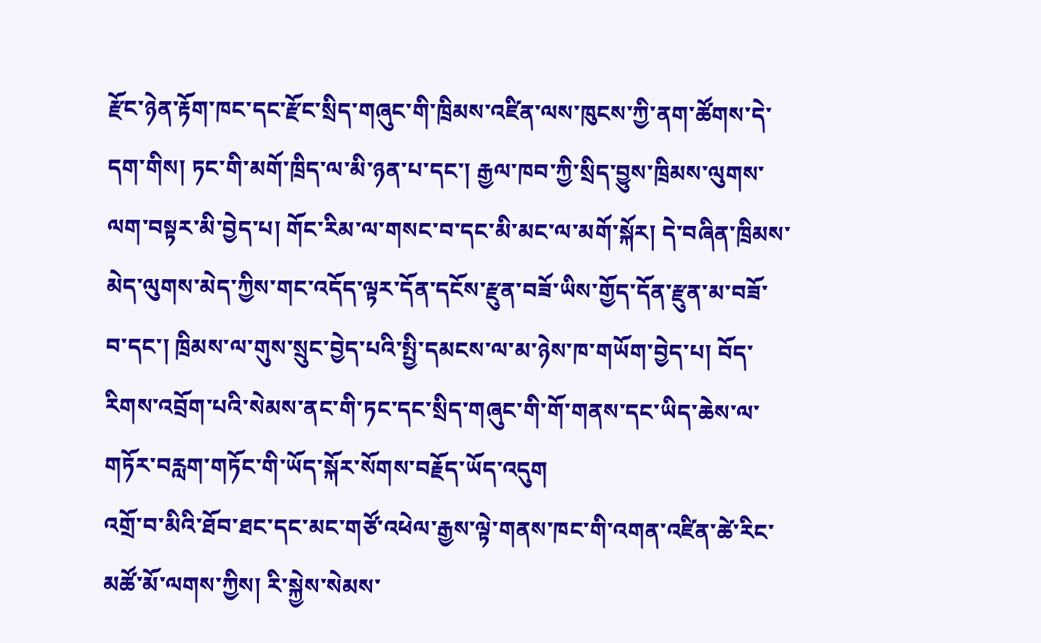རྫོང་ཉེན་རྟོག་ཁང་དང་རྫོང་སྲིད་གཞུང་གི་ཁྲིམས་འཛིན་ལས་ཁུངས་ཀྱི་ནག་ཚོགས་དེ་དག་གིས། ཏང་གི་མགོ་ཁྲིད་ལ་མི་ཉན་པ་དང་། རྒྱལ་ཁབ་ཀྱི་སྲིད་བྱུས་ཁྲིམས་ལུགས་ལག་བསྟར་མི་བྱེད་པ། གོང་རིམ་ལ་གསང་བ་དང་མི་མང་ལ་མགོ་སྐོར། དེ་བཞིན་ཁྲིམས་མེད་ལུགས་མེད་ཀྱིས་གང་འདོད་ལྟར་དོན་དངོས་རྫུན་བཟོ་ཡིས་གྱོད་དོན་རྫུན་མ་བཟོ་བ་དང་། ཁྲིམས་ལ་གུས་སྲུང་བྱེད་པའི་སྤྱི་དམངས་ལ་མ་ཉེས་ཁ་གཡོག་བྱེད་པ། བོད་རིགས་འབྲོག་པའི་སེམས་ནང་གི་ཏང་དང་སྲིད་གཞུང་གི་གོ་གནས་དང་ཡིད་ཆེས་ལ་གཏོར་བརླག་གཏོང་གི་ཡོད་སྐོར་སོགས་བརྗོད་ཡོད་འདུག
འགྲོ་བ་མིའི་ཐོབ་ཐང་དང་མང་གཙོ་འཕེལ་རྒྱས་ལྟེ་གནས་ཁང་གི་འགན་འཛིན་ཚེ་རིང་མཚོ་མོ་ལགས་ཀྱིས། རི་སྐྱེས་སེམས་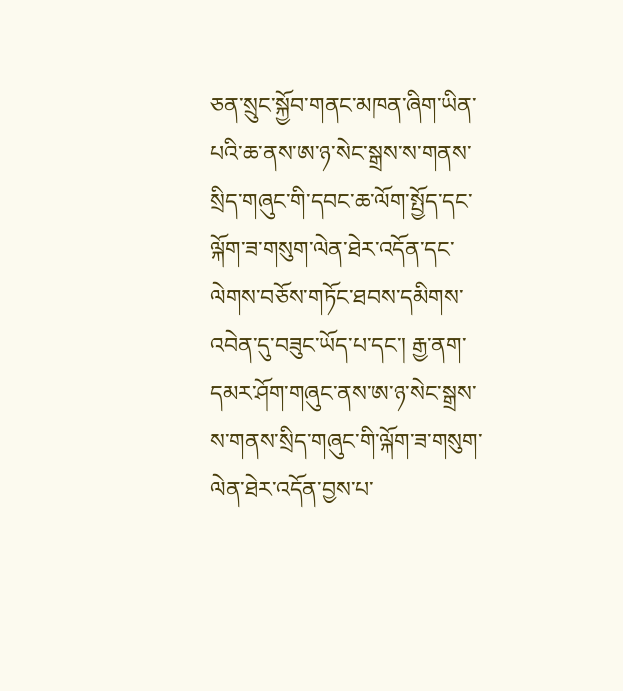ཅན་སྲུང་སྐྱོབ་གནང་མཁན་ཞིག་ཡིན་པའི་ཆ་ནས་ཨ་ཉ་སེང་སྒྲས་ས་གནས་སྲིད་གཞུང་གི་དབང་ཆ་ལོག་སྤྱོད་དང་ལྐོག་ཟ་གསུག་ལེན་ཐེར་འདོན་དང་ལེགས་བཅོས་གཏོང་ཐབས་དམིགས་འབེན་དུ་བཟུང་ཡོད་པ་དང་། རྒྱ་ནག་དམར་ཤོག་གཞུང་ནས་ཨ་ཉ་སེང་སྒྲས་ས་གནས་སྲིད་གཞུང་གི་ལྐོག་ཟ་གསུག་ལེན་ཐེར་འདོན་བྱས་པ་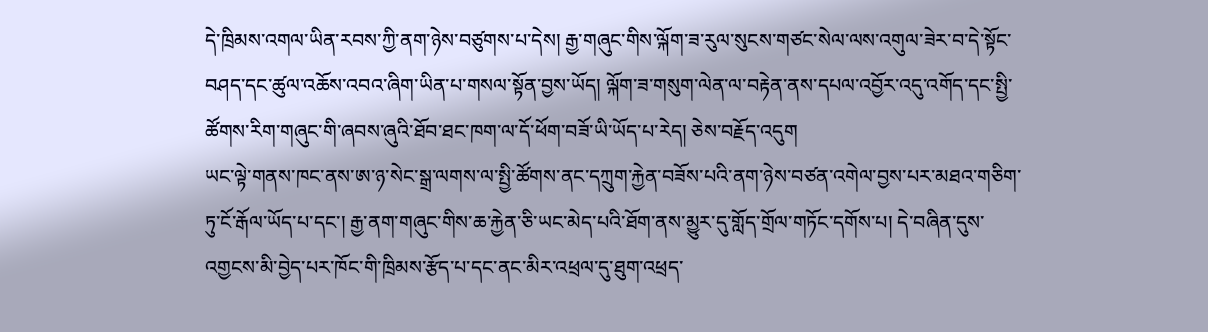དེ་ཁྲིམས་འགལ་ཡིན་རབས་ཀྱི་ནག་ཉེས་བཙུགས་པ་དེས། རྒྱ་གཞུང་གིས་ལྐོག་ཟ་རུལ་སུངས་གཙང་སེལ་ལས་འགུལ་ཟེར་བ་དེ་སྟོང་བཤད་དང་ཚུལ་འཆོས་འབའ་ཞིག་ཡིན་པ་གསལ་སྟོན་བྱས་ཡོད། ལྐོག་ཟ་གསུག་ལེན་ལ་བརྟེན་ནས་དཔལ་འབྱོར་འདུ་འགོད་དང་སྤྱི་ཚོགས་རིག་གཞུང་གི་ཞབས་ཞུའི་ཐོབ་ཐང་ཁག་ལ་དོ་ཕོག་བཟོ་ཡི་ཡོད་པ་རེད། ཅེས་བརྗོད་འདུག
ཡང་ལྟེ་གནས་ཁང་ནས་ཨ་ཉ་སེང་སྒྲ་ལགས་ལ་སྤྱི་ཚོགས་ནང་དཀྲུག་རྐྱེན་བཟོས་པའི་ནག་ཉེས་བཙན་འགེལ་བྱས་པར་མཐའ་གཅིག་ཏུ་ངོ་རྒོལ་ཡོད་པ་དང་། རྒྱ་ནག་གཞུང་གིས་ཆ་རྐྱེན་ཅི་ཡང་མེད་པའི་ཐོག་ནས་མྱུར་དུ་གློད་གྲོལ་གཏོང་དགོས་པ། དེ་བཞིན་དུས་འགྱངས་མི་བྱེད་པར་ཁོང་གི་ཁྲིམས་རྩོད་པ་དང་ནང་མིར་འཕྲལ་དུ་ཐུག་འཕྲད་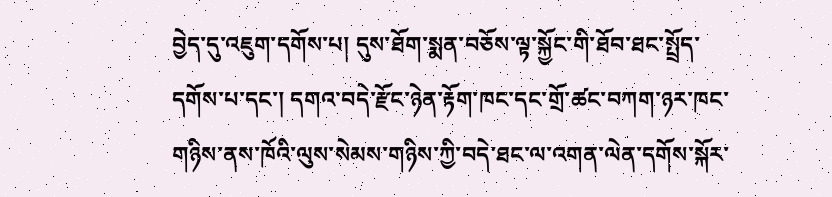བྱེད་དུ་འཇུག་དགོས་པ། དུས་ཐོག་སྨན་བཅོས་ལྟ་སྐྱོང་གི་ཐོབ་ཐང་སྤྲོད་དགོས་པ་དང་། དགའ་བདེ་རྫོང་ཉེན་རྟོག་ཁང་དང་གྲོ་ཚང་བཀག་ཉར་ཁང་གཉིས་ནས་ཁོའི་ལུས་སེམས་གཉིས་ཀྱི་བདེ་ཐང་ལ་འགན་ལེན་དགོས་སྐོར་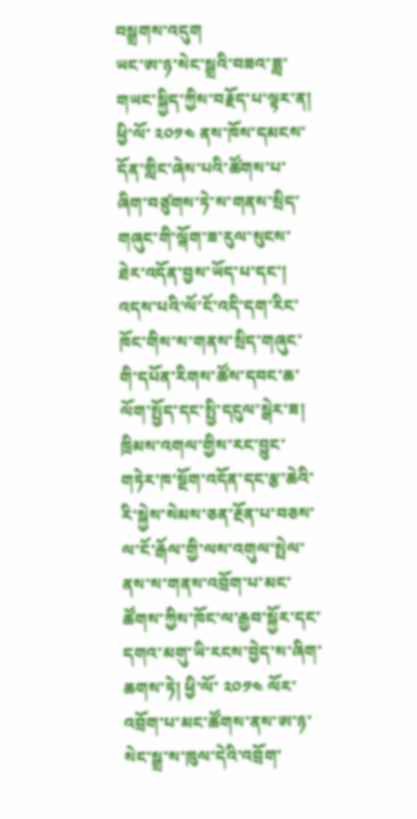བསྒྲགས་འདུག
ཡང་ཨ་ཉ་སེང་སྒྲའི་བཟའ་ཟླ་གཡང་སྐྱིད་ཀྱིས་བརྗོད་པ་ལྟར་ན། ཕྱི་ལོ་ ༢༠༡༤ ནས་ཁོས་དམངས་དོན་གླིང་ཞེས་པའི་ཚོགས་པ་ཞིག་བཙུགས་ཏེ་ས་གནས་སྲིད་གཞུང་གི་ལྐོག་ཟ་རུལ་སུངས་ཐེར་འདོན་བྱས་ཡོད་པ་དང་། འདས་པའི་ལོ་ངོ་འདི་དག་རིང་ཁོང་གིས་ས་གནས་སྲིད་གཞུང་གི་དཔོན་རིགས་ཚོས་དབང་ཆ་ལོག་སྤྱོད་དང་སྤྱི་དངུལ་སྒེར་ཟ། ཁྲིམས་འགལ་གྱིས་རང་བྱུང་གཏེར་ཁ་སྔོག་འདོན་དང་རྩ་ཆེའི་རི་སྐྱེས་སེམས་ཅན་རྔོན་པ་བཅས་ལ་ངོ་རྒོལ་གྱི་ལས་འགུལ་སྤེལ་ནས་ས་གནས་འབྲོག་པ་མང་ཚོགས་ཀྱིས་ཁོང་ལ་རྒྱབ་སྐྱོར་དང་དགའ་མགུ་ཡི་རངས་བྱེད་ས་ཞིག་ཆགས་ཏེ། ཕྱི་ལོ་ ༢༠༡༤ ལོར་འབྲོག་པ་མང་ཚོགས་ནས་ཨ་ཉ་སེང་སྒྲ་ས་ཁུལ་དེའི་འབྲོག་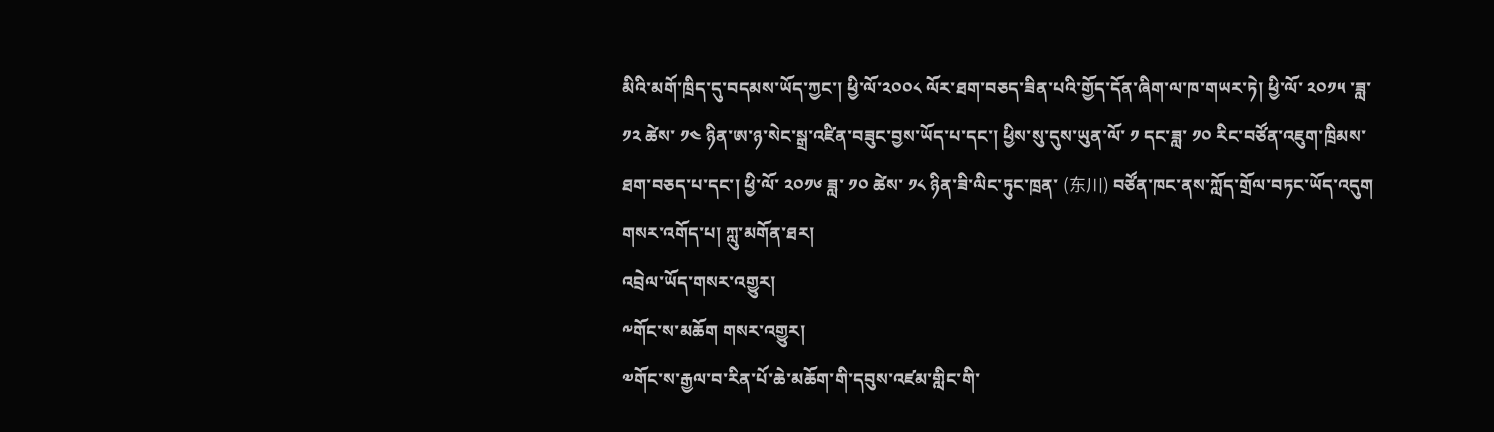མིའི་མགོ་ཁྲིད་དུ་བདམས་ཡོད་ཀྱང་། ཕྱི་ལོ་༢༠༠༨ ལོར་ཐག་བཅད་ཟིན་པའི་གྱོད་དོན་ཞིག་ལ་ཁ་གཡར་ཏེ། ཕྱི་ལོ་ ༢༠༡༥ ་ཟླ་ ༡༢ ཚེས་ ༡༤ ཉིན་ཨ་ཉ་སེང་སྒྲ་འཛིན་བཟུང་བྱས་ཡོད་པ་དང་། ཕྱིས་སུ་དུས་ཡུན་ལོ་ ༡ དང་ཟླ་ ༡༠ རིང་བཙོན་འཇུག་ཁྲིམས་ཐག་བཅད་པ་དང་། ཕྱི་ལོ་ ༢༠༡༦ ཟླ་ ༡༠ ཚེས་ ༡༨ ཉིན་ཟི་ལིང་ཏུང་ཁྲན་ (东川) བཙོན་ཁང་ནས་ཀློད་གྲོལ་བཏང་ཡོད་འདུག
གསར་འགོད་པ། ཀླུ་མགོན་ཐར།
འབྲེལ་ཡོད་གསར་འགྱུར།
༸གོང་ས་མཆོག གསར་འགྱུར།
༧གོང་ས་རྒྱལ་བ་རིན་པོ་ཆེ་མཆོག་གི་དབུས་འཛམ་གླིང་གི་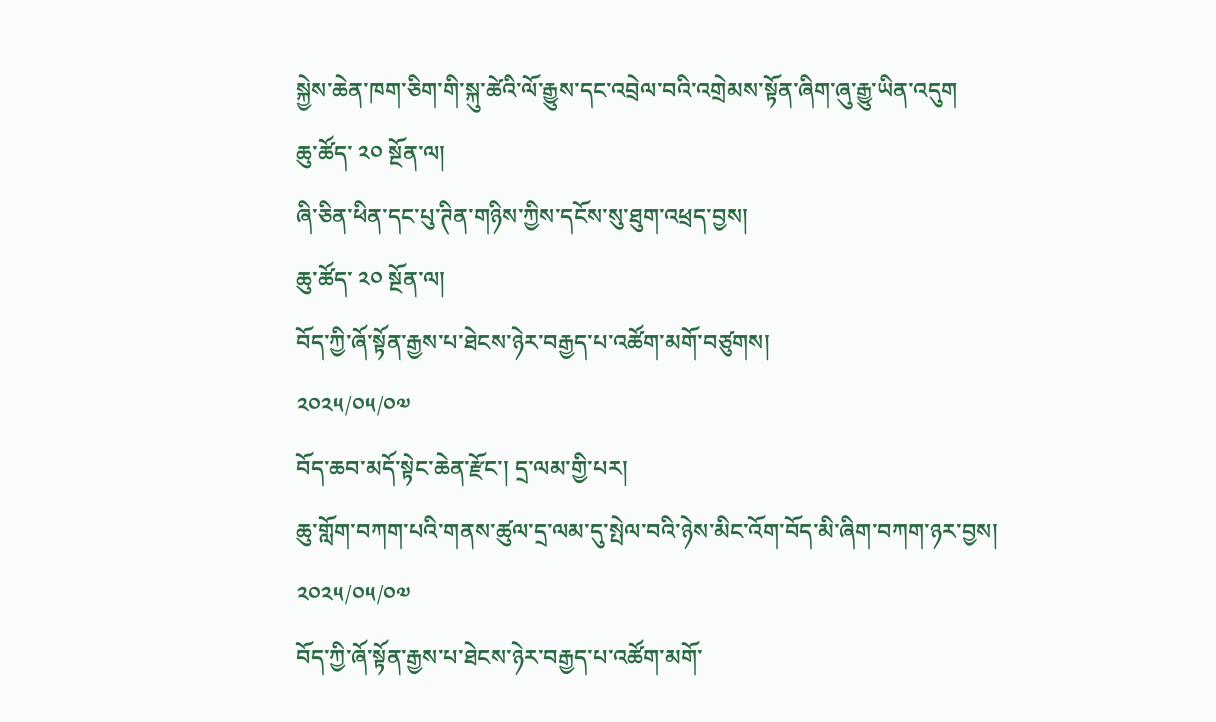སྐྱེས་ཆེན་ཁག་ཅིག་གི་སྐུ་ཚེའི་ལོ་རྒྱུས་དང་འབྲེལ་བའི་འགྲེམས་སྟོན་ཞིག་ཞུ་རྒྱུ་ཡིན་འདུག
ཆུ་ཚོད་ ༢༠ སྔོན་ལ།
ཞི་ཅིན་ཕིན་དང་པུ་ཊིན་གཉིས་ཀྱིས་དངོས་སུ་ཐུག་འཕྲད་བྱས།
ཆུ་ཚོད་ ༢༠ སྔོན་ལ།
བོད་ཀྱི་ཞོ་སྟོན་རྒྱས་པ་ཐེངས་ཉེར་བརྒྱད་པ་འཚོག་མགོ་བཙུགས།
༢༠༢༥/༠༥/༠༧
བོད་ཆབ་མདོ་སྟེང་ཆེན་རྫོང་། དྲ་ལམ་གྱི་པར།
ཆུ་གློག་བཀག་པའི་གནས་ཚུལ་དྲ་ལམ་དུ་སྤེལ་བའི་ཉེས་མིང་འོག་བོད་མི་ཞིག་བཀག་ཉར་བྱས།
༢༠༢༥/༠༥/༠༧
བོད་ཀྱི་ཞོ་སྟོན་རྒྱས་པ་ཐེངས་ཉེར་བརྒྱད་པ་འཚོག་མགོ་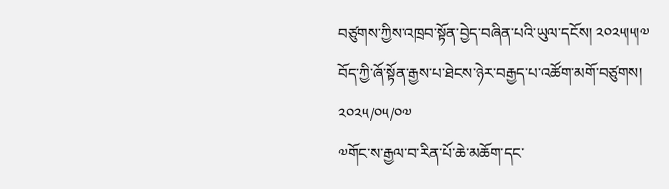བཙུགས་ཀྱིས་འཁྲབ་སྟོན་བྱེད་བཞིན་པའི་ཡུལ་དངོས། ༢༠༢༥།༥།༧
བོད་ཀྱི་ཞོ་སྟོན་རྒྱས་པ་ཐེངས་ཉེར་བརྒྱད་པ་འཚོག་མགོ་བཙུགས།
༢༠༢༥/༠༥/༠༧
༧གོང་ས་རྒྱལ་བ་རིན་པོ་ཆེ་མཆོག་དང་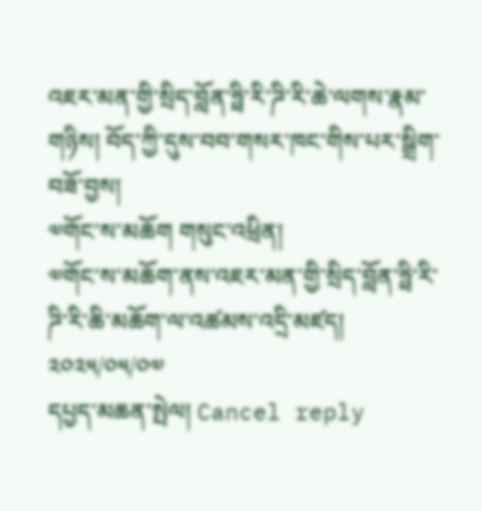འཇར་མན་གྱི་སྲིད་བློན་ཧྥི་རི་ཌི་རི་ཆེ་ལགས་རྣམ་གཉིས། བོད་ཀྱི་དུས་བབ་གསར་ཁང་གིས་པར་སྒྲིག་བཟོ་བྱས།
༧གོང་ས་མཆོག གསུང་འཕྲིན།
༧གོང་ས་མཆོག་ནས་འཇར་མན་གྱི་སྲིད་བློན་ཧྥི་རི་ཌི་རི་ཆི་མཆོག་ལ་འཚམས་འདྲི་མཛད།
༢༠༢༥/༠༥/༠༧
དཔྱད་མཆན་སྤེལ། Cancel reply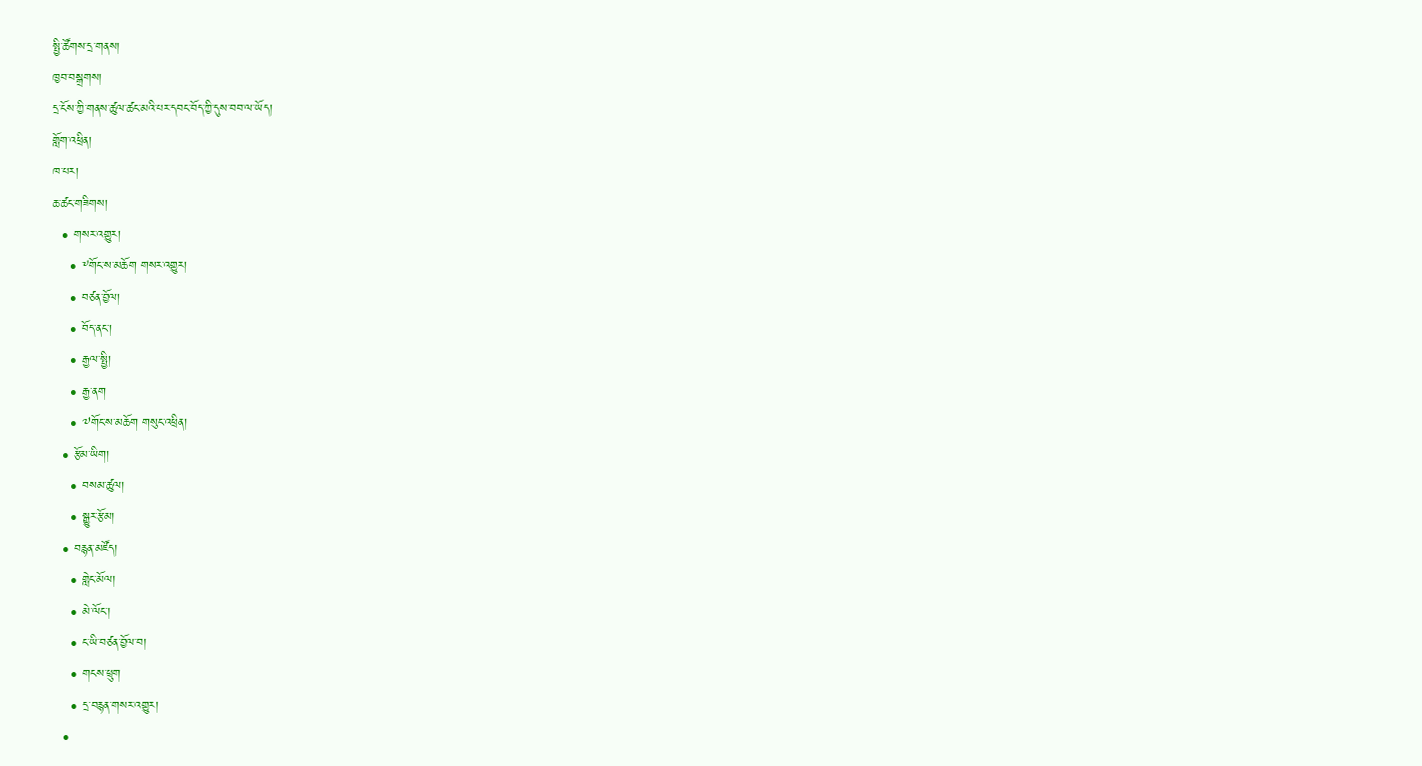སྤྱི་ཚོགས་དྲ་གནས།
ཁྱབ་བསྒྲགས།
དྲ་ངོས་ཀྱི་གནས་ཚུལ་ཚང་མའི་པར་དབང་བོད་ཀྱི་དུས་བབ་ལ་ཡོད།
གློག་འཕྲིན།
ཁ་པར།
ཆ་ཚང་གཟིགས།
  • གསར་འགྱུར།
    • ༸གོང་ས་མཆོག གསར་འགྱུར།
    • བཙན་བྱོལ།
    • བོད་ནང་།
    • རྒྱལ་སྤྱི།
    • རྒྱ་ནག
    • ༧གོང་ས་མཆོག གསུང་འཕྲིན།
  • རྩོམ་ཡིག།
    • བསམ་ཚུལ།
    • སྒྱུར་རྩོམ།
  • བརྙན་མཛོད།
    • གླེང་མོལ།
    • མེ་ལོང་།
    • ང་ཡི་བཙན་བྱོལ་བ།
    • གངས་ཕྲུག
    • དྲ་བརྙན་གསར་འགྱུར།
  •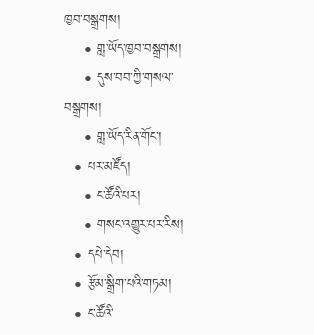ཁྱབ་བསྒྲགས།
    • གླ་ཡོད་ཁྱབ་བསྒྲགས།
    • དུས་བབ་ཀྱི་གསལ་བསྒྲགས།
    • གླ་ཡོད་རིན་གོང་།
  • པར་མཛོད།
    • ང་ཚོའི་པར།
    • གསང་འགྱུར་པར་རིས།
  • དཔེ་དེབ།
  • རྩོམ་སྒྲིག་པའི་གཏམ།
  • ང་ཚོའི་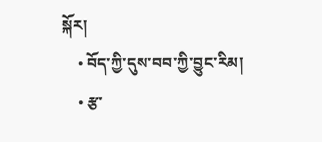སྐོར།
    • བོད་ཀྱི་དུས་བབ་ཀྱི་བྱུང་རིམ།
    • རྩ་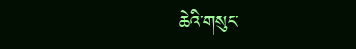ཆེའི་གསུང་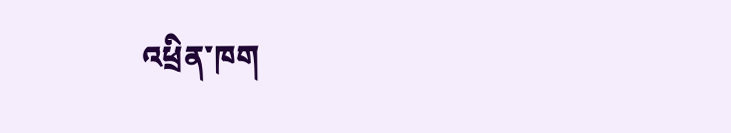འཕྲིན་ཁག